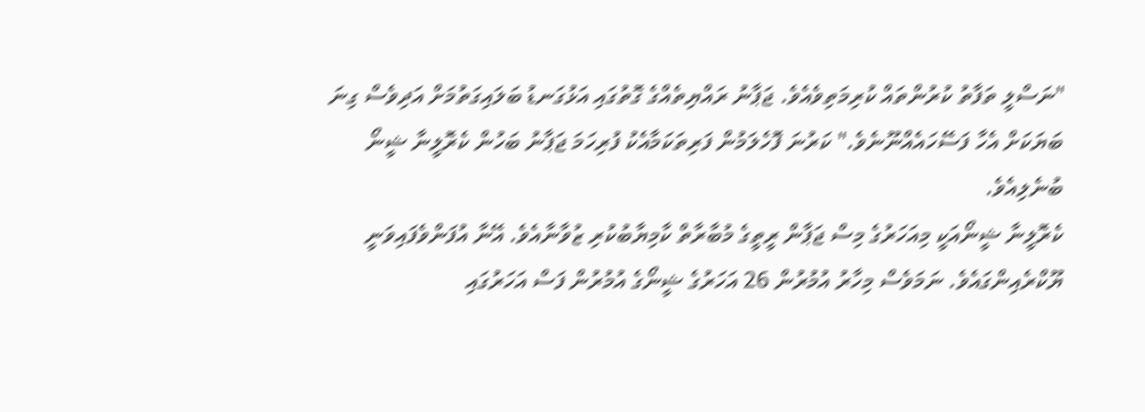"ނަސްލީ ތަފާތު ކުރުންތައް ކުރިމަތިވެއެވެ. ޖަޕާނު ރައްޔިތެއްގެ ގޮތުގައި އަޅުގަނޑު ބަލައިގަތުމަށް އަދިވެސް ގިނަ ބަޔަކަށް އެހާ ފަސޭހައެއްނޫނެވެ." ކަރުނަ ފޮހެލަމުން ފަރިތަކަމާއެކު ފުރިހަމަ ޖަޕާނު ބަހުން ކެރޮލީނާ ޝީނޯ ބުނެލިއެވެ.
ކެރޮލީނާ ޝީނޯއަކީ މިއަހަރުގެ މިސް ޖަޕާން ރީތީގެ މުބާރާތް ކާމިޔާބުކުރި ޒުވާނާއެވެ. އޭނާ އުފަންވެފައިވަނީ ޔޫކްރެއިންގައެވެ. ނަމަވެސް މިހާރު އުމުރުން 26 އަހަރުގެ ޝީނޯގެ އުމުރުން ފަސް އަހަރުގައި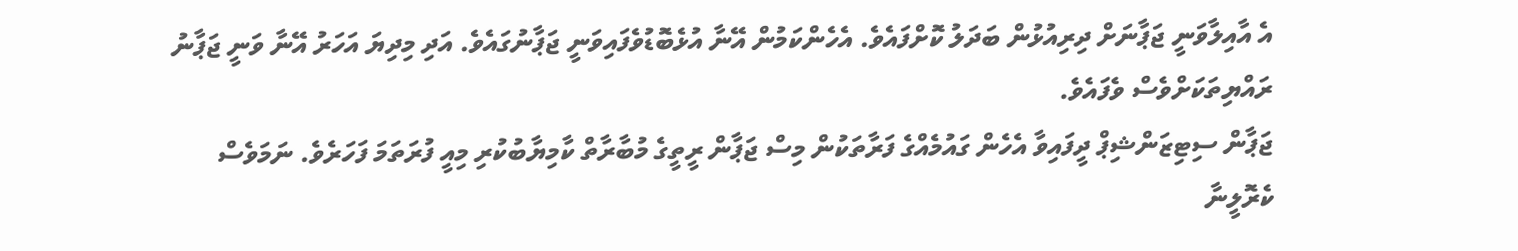އެ އާއިލާވަނީ ޖަޕާނަށް ދިރިއުޅުން ބަދަލު ކޮށްފައެވެ. އެހެންކަމުން އޭނާ އުޅެބޮޑުވެފައިވަނީ ޖަޕާނުގައެވެ. އަދި މިދިޔަ އަހަރު އޭނާ ވަނީ ޖަޕާނު ރައްޔިތަކަށްވެސް ވެފައެވެ.
ޖަޕާން ސިޓިޒަންޝިޕް ދީފައިވާ އެހެން ގައުމެއްގެ ފަރާތަކުން މިސް ޖަޕާން ރީތީގެ މުބާރާތް ކާމިޔާބުކުރި މިއީ ފުރަތަމަ ފަހަރެވެ. ނަމަވެސް ކެރޮލީނާ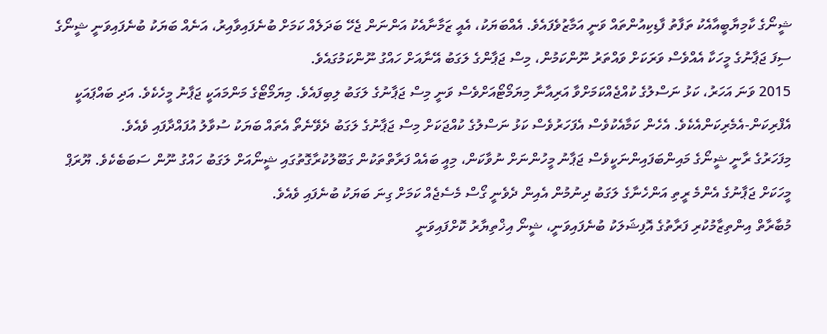ޝީނޯގެ ކާމިޔާބީއާއެކު ތަފާތު ފާޑިކިއުންތައް ވަނީ އަމާޒުވެފައެވެ. އެއްބަޔަކު، އެއީ ޒަމާނާއެކު އަންނަން ޖެހޭ ބަދަލެއް ކަމަށް ބުނެފައިވާއިރު، އަނެއް ބަޔަކު ބުނެފައިވަނީ ޝީނޯގެ ސިފަ ޖަޕާނުގެ މީހަކާ އެއްވެސް ވަރަކަށް ވައްތަރު ނޫންކަމުން، މިސް ޖަޕާންގެ ލަގަބު އޭނާއަށް ހައްގު ނޫންކަމުގައެވެ.
2015 ވަނަ އަހަރު، ކަޅު ނަސްލުގެ ކުއްޖެއްކަމަށްވާ އަރިއާނާ މިޔަމޯޓޯއަށްވެސް ވަނީ މިސް ޖަޕާނުގެ ލަގަބު ލިބިފައެވެ. މިޔަމޯޓޯގެ މަންމައަކީ ޖަޕާނު މީހެކެވެ. އަދި ބައްޕައަކީ އެފްރިކަން-އެމެރިކަންއެކެވެ. އެހެން ކަމާއެކުވެސް އެފަހަރުވެސް ކަޅު ނަސްލުގެ ކުއްޖަކަށް މިސް ޖަޕާނުގެ ލަގަބު ދެވޭނެތޯ އެތައް ބަޔަކު ސުވާލު އުފައްދާފައި ވެއެވެ.
މިފަހަރުގެ ރާނީ ޝީނޯގެ މައިންބަފައިންނަކީވެސް ޖަޕާނު މީހުންނަށް ނުވާކަން، މިއީ ބައެއް ފަރާތްތަކުން ގަބޫލުކުރާގޮތުގައި ޝީނޯއަށް ލަގަބު ހައްގު ނޫން ސަބަބެކެވެ. ޔޫރަޕް މީހަކަށް ޖަޕާނުގެ އެންމެ ރީތި އަންހެނާގެ ލަގަބު ދިނުމުން އެއިން ދެވެނީ ގޯސް މެސެޖެއް ކަމަށް ގިނަ ބަޔަކު ބުނެފައި ވެއެވެ.
މުބާރާތް އިންތިޒާމުކުރި ފަރާތުގެ އޮފިޝަލަކު ބުނެފައިވަނީ، ޝީނޯ އިޚްތިޔާރު ކޮށްފައިވަނީ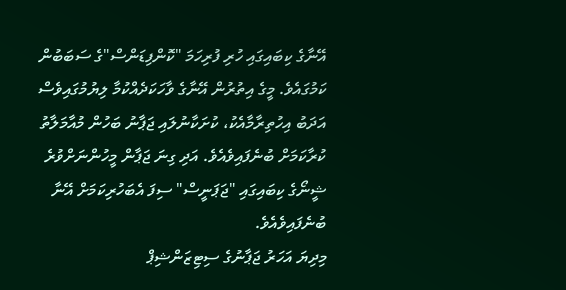އޭނާގެ ކިބައިގައި ހުރި ފުރިހަމަ "ކޮންފިޑަންސް"ގެ ސަބަބުން ކަމުގައެވެ. މީގެ އިތުރުން އޭނާގެ ވާހަކަދެއްކުމާ ލިޔުމުގައިވެސް އަދަބު އިހުތިރާމާއެކު، ކުށަކާނުލައި ޖަޕާނު ބަހުން މުއާމަލާތު ކުރާކަމަށް ބުނެފައިވެއެވެ. އަދި ގިނަ ޖަޕާން މީހުންނަށްވުރެ ޝީނޯގެ ކިބައިގައި "ޖަޕަނީސް" ސިފަ އެބަހުރިކަމަށް އޭނާ ބުނެފައިވެއެވެ.
މިދިޔަ އަހަރު ޖަޕާނުގެ ސިޓިޒަންޝިޕް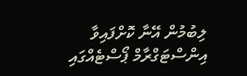ލިބުމުން އޭނާ ކޮށްފައިވާ އިންސްޓަގްރާމް ޕޯސްޓެއްގައި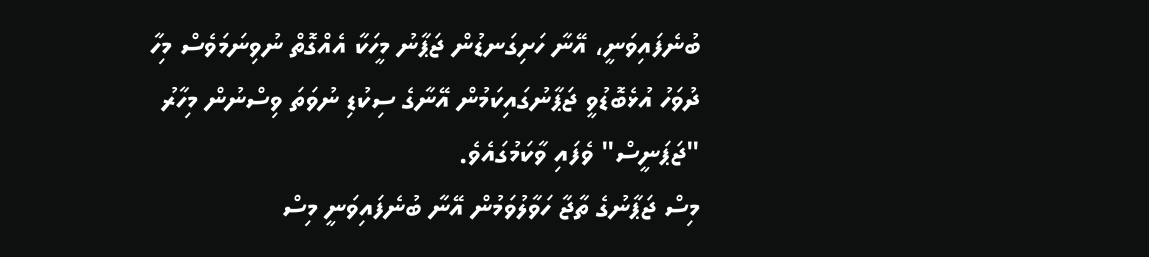ބުނެފައިވަނީ، އޭނާ ހަށިގަނޑުން ޖަޕާނު މީހަކާ އެއްގޮތް ނުވިނަމަވެސް މިހާ ދުވަހު އުޅެބޮޑުވީ ޖަޕާނުގައިކަމުން އޭނާގެ ސިކުޑި ނުވަތަ ވިސްނުން މިހާރު "ޖަޕަނީސް" ވެފައި ވާކަމުގައެވެ.
މިސް ޖަޕާނުގެ ތާޖާ ހަވާލުވަމުން އޭނާ ބުނެފައިވަނީ މިސް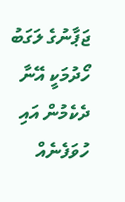ޖަޕާނުގެ ލަގަބު ހޯދުމަކީ އޭނާ ދެކެމުން އައި ހުވަފެނެއް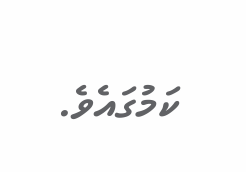ކަމުގައެވެ.